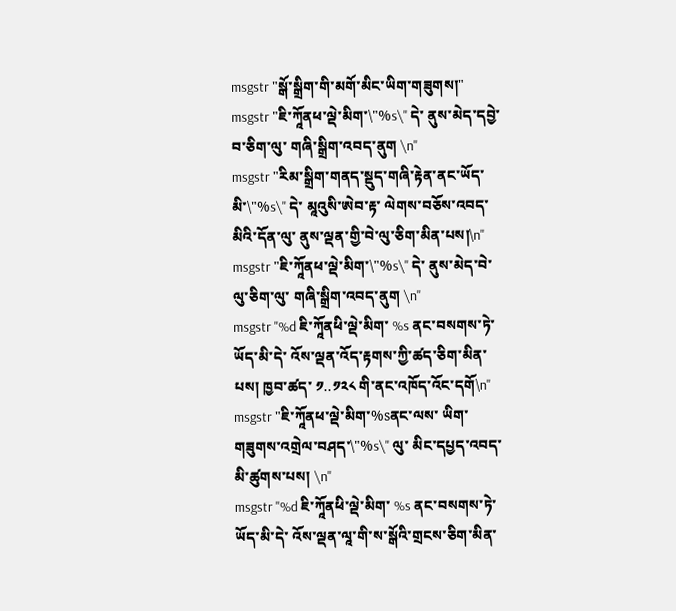msgstr "སྒོ་སྒྲིག་གི་མགོ་མིང་ཡིག་གཟུགས།"
msgstr "ཇི་ཀཱོནཕ་ལྡེ་མིག་\"%s\" དེ་ ནུས་མེད་དབྱེ་བ་ཅིག་ལུ་ གཞི་སྒྲིག་འབད་ནུག \n"
msgstr "རིམ་སྒྲིག་གནད་སྡུད་གཞི་རྟེན་ནང་ཡོད་མི་\"%s\" དེ་ མཱའུསི་ཨེབ་རྟ་ ལེགས་བཅོས་འབད་མིའི་དོན་ལུ་ ནུས་ལྡན་གྱི་བེ་ལུ་ཅིག་མིན་པས།\n"
msgstr "ཇི་ཀཱོནཕ་ལྡེ་མིག་\"%s\" དེ་ ནུས་མེད་བེ་ལུ་ཅིག་ལུ་ གཞི་སྒྲིག་འབད་ནུག \n"
msgstr "%d ཇི་ཀཱོནཕི་ལྡེ་མིག་ %s ནང་བསགས་ཏེ་ཡོད་མི་དེ་ འོས་ལྡན་འོད་རྟགས་ཀྱི་ཚད་ཅིག་མིན་པས། ཁྱབ་ཚད་ ༡..༡༢༨ གི་ནང་འཁོད་འོང་དགོ\n"
msgstr "ཇི་ཀཱོནཕ་ལྡེ་མིག་%sནང་ལས་ ཡིག་གཟུགས་འགྲེལ་བཤད་\"%s\" ལུ་ མིང་དཔྱད་འབད་མི་ཚུགས་པས། \n"
msgstr "%d ཇི་ཀཱོནཕི་ལྡེ་མིག་ %s ནང་བསགས་ཏེ་ཡོད་མི་དེ་ འོས་ལྡན་ལཱ་གི་ས་སྒོའི་གྲངས་ཅིག་མིན་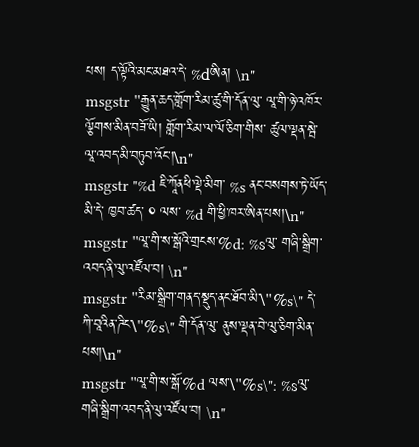པས། ད་ལྟོའི་མང་མཐའ་དེ་ %dཨིན། \n"
msgstr "རྒྱུན་ཆད་གློག་རིམ་ཚུ་གི་དོན་ལུ་ ལཱ་གི་ཉེ་འཁོར་ ལྕོགས་མིན་བཟོ་ཡི། གློག་རིམ་ལ་ལོ་ཅིག་གིས་ ཚུལ་ལྡན་སྦེ་ ལཱ་འབད་མི་བཏུབ་འོང་།\n"
msgstr "%d ཇི་ཀཱོནཕི་ལྡེ་མིག་ %s ནང་བསགས་ཏེ་ཡོད་མི་དེ་ ཁྱབ་ཚད་ ༠ ལས་ %d གི་ཕྱི་ཁར་ཨིན་པས།\n"
msgstr "ལཱ་གི་ས་སྒོའི་གྲངས་%d: %sལུ་ གཞི་སྒྲིག་འབད་ནི་ལུ་འཛོལ་བ། \n"
msgstr "རིམ་སྒྲིག་གནད་སྡུད་ནང་ཐོབ་མི་\"%s\" དེ་ ཀི་བཱའིན་ཌིང་\"%s\" གི་དོན་ལུ་ ནུས་ལྡན་བེ་ལུ་ཅིག་མིན་པས།\n"
msgstr "ལཱ་གི་ས་སྒོ་%d ལས་\"%s\": %sལུ་ གཞི་སྒྲིག་འབད་ནི་ལུ་འཛོལ་བ། \n"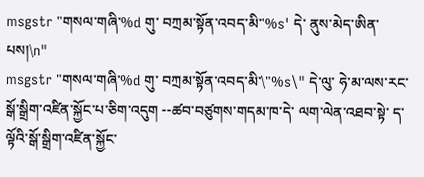msgstr "གསལ་གཞི་%d གུ་ བཀྲམ་སྟོན་འབད་མི་'%s' དེ་ ནུས་མེད་ཨིན་པས།\n"
msgstr "གསལ་གཞི་%d གུ་ བཀྲམ་སྟོན་འབད་མི་\"%s\" དེ་ལུ་ ཧེ་མ་ལས་རང་ སྒོ་སྒྲིག་འཛིན་སྐྱོང་པ་ཅིག་འདུག --ཚབ་བཙུགས་གདམ་ཁ་དེ་ ལག་ལེན་འཐབ་སྟེ་ ད་ལྟོའི་སྒོ་སྒྲིག་འཛིན་སྐྱོང་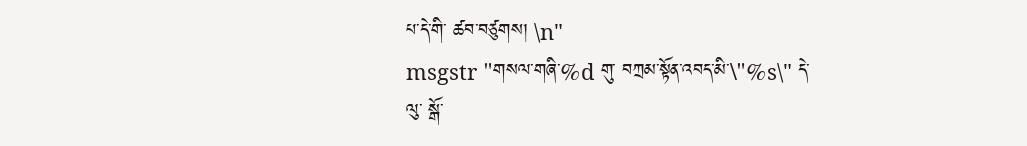པ་དེ་གི་ ཚབ་བཙུགས། \n"
msgstr "གསལ་གཞི་%d གུ་ བཀྲམ་སྟོན་འབད་མི་\"%s\" དེ་ལུ་ སྒོ་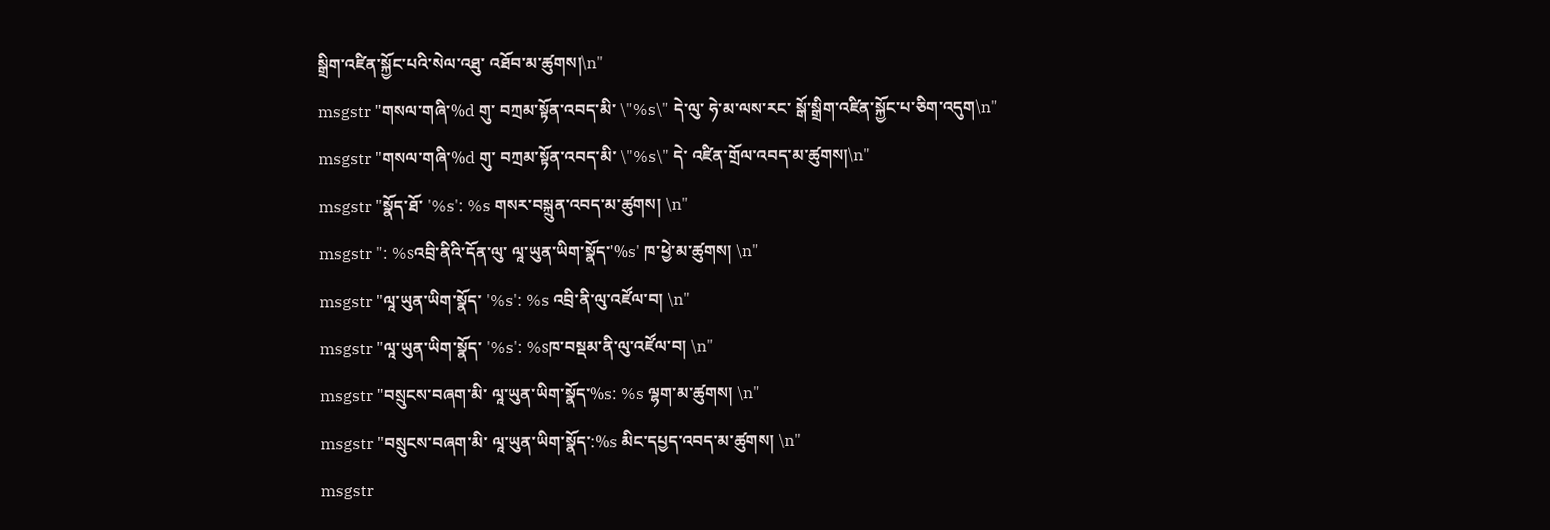སྒྲིག་འཛིན་སྐྱོང་པའི་སེལ་འཐུ་ འཐོབ་མ་ཚུགས།\n"
msgstr "གསལ་གཞི་%d གུ་ བཀྲམ་སྟོན་འབད་མི་ \"%s\" དེ་ལུ་ ཧེ་མ་ལས་རང་ སྒོ་སྒྲིག་འཛིན་སྐྱོང་པ་ཅིག་འདུག\n"
msgstr "གསལ་གཞི་%d གུ་ བཀྲམ་སྟོན་འབད་མི་ \"%s\" དེ་ འཛིན་གྲོལ་འབད་མ་ཚུགས།\n"
msgstr "སྣོད་ཐོ་ '%s': %s གསར་བསྐྲུན་འབད་མ་ཚུགས། \n"
msgstr ": %sའབྲི་ནིའི་དོན་ལུ་ ལཱ་ཡུན་ཡིག་སྣོད་'%s' ཁ་ཕྱེ་མ་ཚུགས། \n"
msgstr "ལཱ་ཡུན་ཡིག་སྣོད་ '%s': %s འབྲི་ནི་ལུ་འཛོལ་བ། \n"
msgstr "ལཱ་ཡུན་ཡིག་སྣོད་ '%s': %sཁ་བསྡམ་ནི་ལུ་འཛོལ་བ། \n"
msgstr "བསྲུངས་བཞག་མི་ ལཱ་ཡུན་ཡིག་སྣོད་%s: %s ལྷག་མ་ཚུགས། \n"
msgstr "བསྲུངས་བཞག་མི་ ལཱ་ཡུན་ཡིག་སྣོད་:%s མིང་དཔྱད་འབད་མ་ཚུགས། \n"
msgstr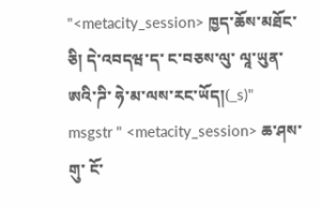"<metacity_session> ཁྱད་ཆོས་མཐོང་ཅི། དེ་འབདཝ་ད་ ང་བཅས་ལུ་ ལཱ་ཡུན་ཨའི་ཌི་ ཧེ་མ་ལས་རང་ཡོད།(_s)"
msgstr " <metacity_session> ཆ་ཤས་གུ་ ངོ་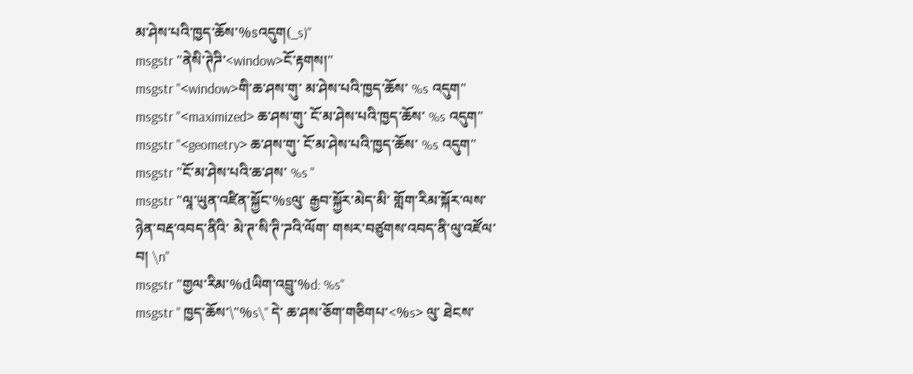མ་ཤེས་པའི་ཁྱད་ཆོས་%sའདུག(_s)"
msgstr "ནེསི་ཊེཌི་<window>ངོ་རྟགས།"
msgstr "<window>གི་ཆ་ཤས་གུ་ མ་ཤེས་པའི་ཁྱད་ཆོས་ %s འདུག"
msgstr "<maximized> ཆ་ཤས་གུ་ ངོ་མ་ཤེས་པའི་ཁྱད་ཆོས་ %s འདུག"
msgstr "<geometry> ཆ་ཤས་གུ་ ངོ་མ་ཤེས་པའི་ཁྱད་ཆོས་ %s འདུག"
msgstr "ངོ་མ་ཤེས་པའི་ཆ་ཤས་ %s "
msgstr "ལཱ་ཡུན་འཛིན་སྐྱོང་%sལུ་ རྒྱབ་སྐྱོར་མེད་མི་ གློག་རིམ་སྐོར་ལས་ ཉེན་བརྡ་འབད་ནིའི་ མེ་ཊ་སི་ཊི་ཌའི་ལོག་ གསར་བཙུགས་འབད་ནི་ལུ་འཛོལ་བ། \n"
msgstr "གྱལ་རིམ་%dཡིག་འབྲུ་%d: %s"
msgstr " ཁྱད་ཆོས་\"%s\" དེ་ ཆ་ཤས་ཅོག་གཅིགཔ་<%s> ལུ་ ཐེངས་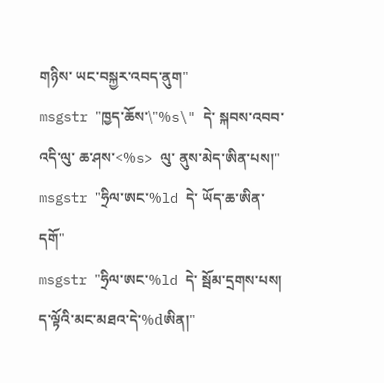གཉིས་ ཡང་བསྐྱར་འབད་ནུག"
msgstr "ཁྱད་ཆོས་\"%s\" དེ་ སྐབས་འབབ་འདི་ལུ་ ཆ་ཤས་<%s> ལུ་ ནུས་མེད་ཨིན་པས།"
msgstr "ཧྲིལ་ཨང་%ld དེ་ ཡོད་ཆ་ཨིན་དགོ"
msgstr "ཧྲིལ་ཨང་%ld དེ་ སྦོམ་དྲགས་པས། ད་ལྟོའི་མང་མཐའ་དེ་%dཨིན།"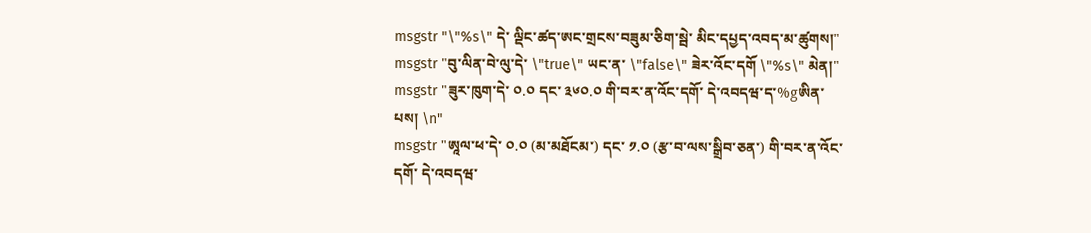msgstr "\"%s\" དེ་ ལྡིང་ཚད་ཨང་གྲངས་བཟུམ་ཅིག་སྦེ་ མིང་དཔྱད་འབད་མ་ཚུགས།"
msgstr "བུ་ལིན་བེ་ལུ་དེ་ \"true\" ཡང་ན་ \"false\" ཟེར་འོང་དགོ \"%s\" མེན།"
msgstr "ཟུར་ཁུག་དེ་ ༠.༠ དང་ ༣༦༠.༠ གི་བར་ན་འོང་དགོ་ དེ་འབདཝ་ད་%gཨིན་པས། \n"
msgstr "ཨཱལ་ཕ་དེ་ ༠.༠ (མ་མཐོངམ་) དང་ ༡.༠ (རྩ་བ་ལས་སྒྲིབ་ཅན་) གི་བར་ན་འོང་དགོ་ དེ་འབདཝ་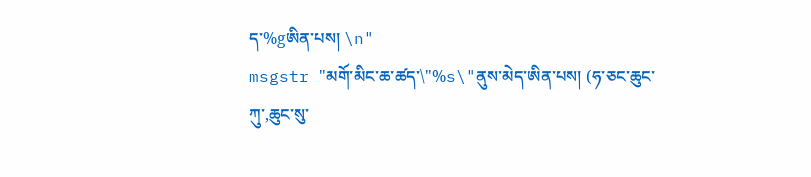ད་%gཨིན་པས། \n"
msgstr "མགོ་མིང་ཆ་ཚད་\"%s\"ནུས་མེད་ཨིན་པས། (ཧ་ཅང་ཆུང་ཀུ་,ཆུང་སུ་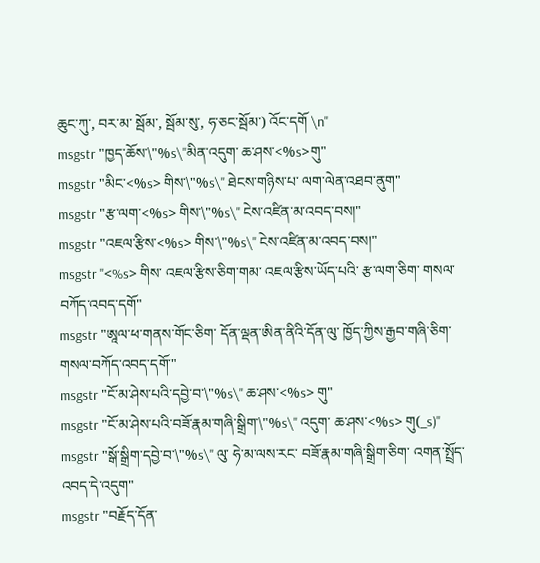ཆུང་ཀུ་, བར་མ་ སྦོམ་, སྦོམ་སུ་, ཧ་ཅང་སྦོམ་) འོང་དགོ \n"
msgstr "ཁྱད་ཆོས་\"%s\"མིན་འདུག་ ཆ་ཤས་<%s>གུ"
msgstr "མིང་<%s> གིས་\"%s\" ཐེངས་གཉིས་པ་ ལག་ལེན་འཐབ་ནུག"
msgstr "རྩ་ལག་<%s> གིས་\"%s\" ངེས་འཛིན་མ་འབད་བས།"
msgstr "འཇལ་རྩིས་<%s> གིས་\"%s\" ངེས་འཛིན་མ་འབད་བས།"
msgstr "<%s> གིས་ འཇལ་རྩིས་ཅིག་གམ་ འཇལ་རྩིས་ཡོད་པའི་ རྩ་ལག་ཅིག་ གསལ་བཀོད་འབད་དགོ"
msgstr "ཨཱལ་ཕ་གནས་གོང་ཅིག་ དོན་ལྡན་ཨིན་ནིའི་དོན་ལུ་ ཁྱོད་ཀྱིས་རྒྱབ་གཞི་ཅིག་གསལ་བཀོད་འབད་དགོ་"
msgstr "ངོ་མ་ཤེས་པའི་དབྱེ་བ་\"%s\" ཆ་ཤས་<%s> གུ"
msgstr "ངོ་མ་ཤེས་པའི་བཟོ་རྣམ་གཞི་སྒྲིག་\"%s\" འདུག་ ཆ་ཤས་<%s> གུ(_s)"
msgstr "སྒོ་སྒྲིག་དབྱེ་བ་\"%s\" ལུ་ ཧེ་མ་ལས་རང་ བཟོ་རྣམ་གཞི་སྒྲིག་ཅིག་ འགན་སྤྲོད་འབད་དེ་འདུག"
msgstr "བརྗོད་དོན་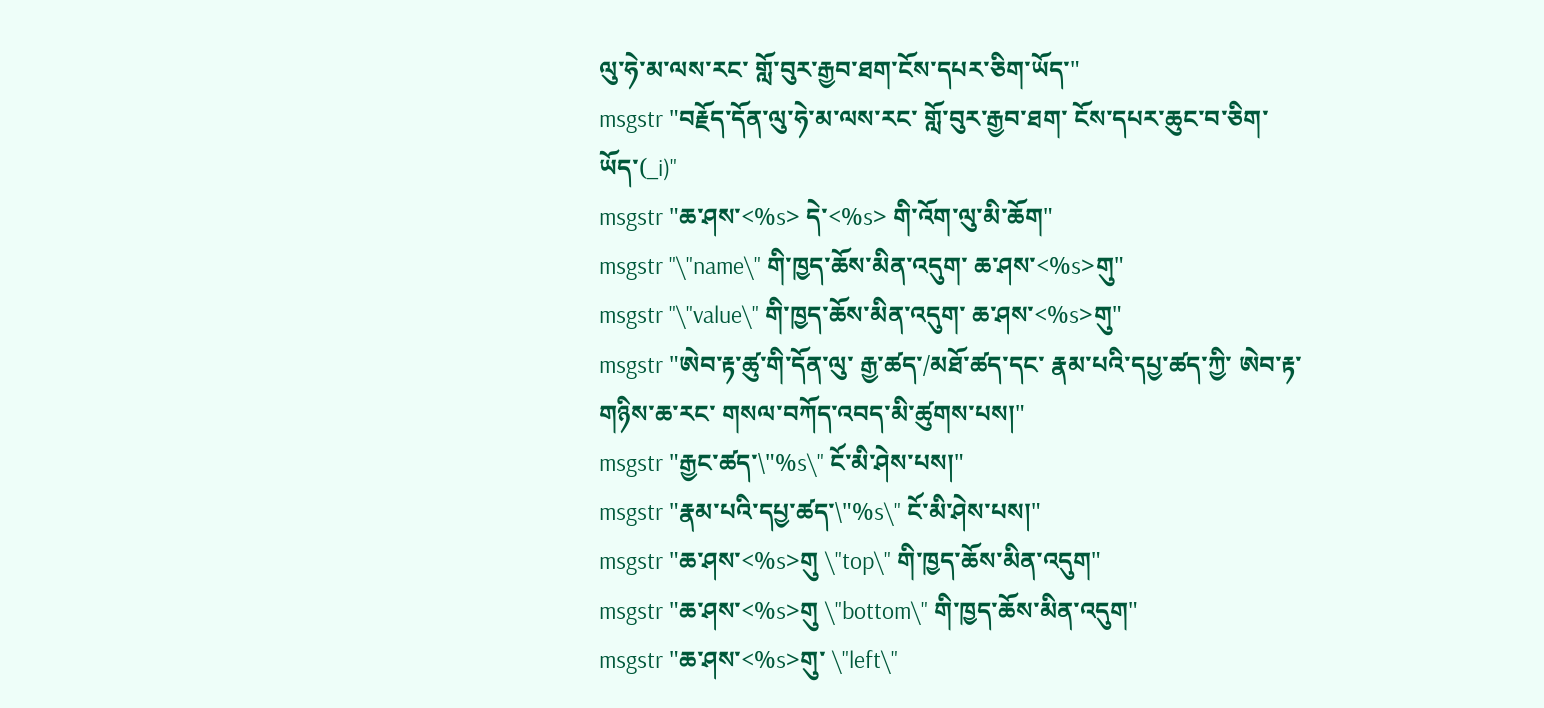ལུ་ཧེ་མ་ལས་རང་ གློ་བུར་རྒྱབ་ཐག་ངོས་དཔར་ཅིག་ཡོད་"
msgstr "བརྗོད་དོན་ལུ་ཧེ་མ་ལས་རང་ གློ་བུར་རྒྱབ་ཐག་ ངོས་དཔར་ཆུང་བ་ཅིག་ཡོད་(_i)"
msgstr "ཆ་ཤས་<%s> དེ་<%s> གི་འོག་ལུ་མི་ཆོག"
msgstr "\"name\" གི་ཁྱད་ཆོས་མིན་འདུག་ ཆ་ཤས་<%s>གུ"
msgstr "\"value\" གི་ཁྱད་ཆོས་མིན་འདུག་ ཆ་ཤས་<%s>གུ"
msgstr "ཨེབ་རྟ་ཚུ་གི་དོན་ལུ་ རྒྱ་ཚད་/མཐོ་ཚད་དང་ རྣམ་པའི་དཔྱ་ཚད་ཀྱི་ ཨེབ་རྟ་གཉིས་ཆ་རང་ གསལ་བཀོད་འབད་མི་ཚུགས་པས།"
msgstr "རྒྱང་ཚད་\"%s\" ངོ་མི་ཤེས་པས།"
msgstr "རྣམ་པའི་དཔྱ་ཚད་\"%s\" ངོ་མི་ཤེས་པས།"
msgstr "ཆ་ཤས་<%s>གུ \"top\" གི་ཁྱད་ཆོས་མིན་འདུག"
msgstr "ཆ་ཤས་<%s>གུ \"bottom\" གི་ཁྱད་ཆོས་མིན་འདུག"
msgstr "ཆ་ཤས་<%s>གུ་ \"left\"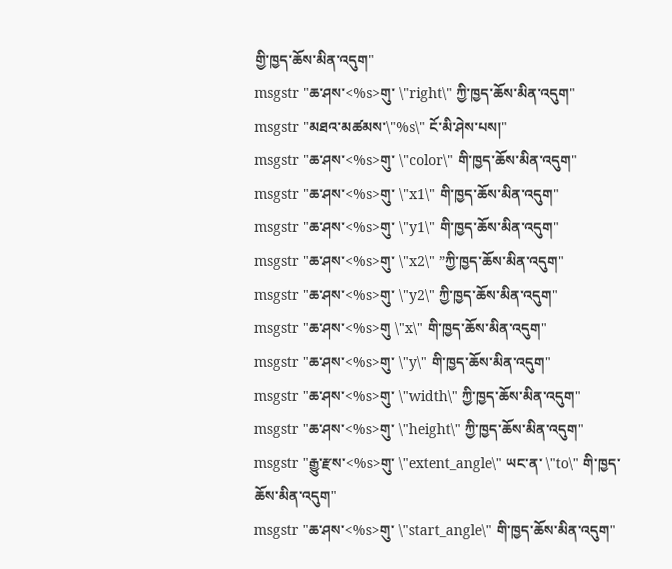གྱི་ཁྱད་ཆོས་མིན་འདུག"
msgstr "ཆ་ཤས་<%s>གུ་ \"right\" ཀྱི་ཁྱད་ཆོས་མིན་འདུག"
msgstr "མཐའ་མཚམས་\"%s\" ངོ་མི་ཤེས་པས།"
msgstr "ཆ་ཤས་<%s>གུ་ \"color\" གི་ཁྱད་ཆོས་མིན་འདུག"
msgstr "ཆ་ཤས་<%s>གུ་ \"x1\" གི་ཁྱད་ཆོས་མིན་འདུག"
msgstr "ཆ་ཤས་<%s>གུ་ \"y1\" གི་ཁྱད་ཆོས་མིན་འདུག"
msgstr "ཆ་ཤས་<%s>གུ་ \"x2\" ”ཀྱི་ཁྱད་ཆོས་མིན་འདུག"
msgstr "ཆ་ཤས་<%s>གུ་ \"y2\" ཀྱི་ཁྱད་ཆོས་མིན་འདུག"
msgstr "ཆ་ཤས་<%s>གུ \"x\" གི་ཁྱད་ཆོས་མིན་འདུག"
msgstr "ཆ་ཤས་<%s>གུ་ \"y\" གི་ཁྱད་ཆོས་མིན་འདུག"
msgstr "ཆ་ཤས་<%s>གུ་ \"width\" ཀྱི་ཁྱད་ཆོས་མིན་འདུག"
msgstr "ཆ་ཤས་<%s>གུ་ \"height\" ཀྱི་ཁྱད་ཆོས་མིན་འདུག"
msgstr "རྒྱུ་རྫས་<%s>གུ་ \"extent_angle\" ཡང་ན་ \"to\" གི་ཁྱད་ཆོས་མིན་འདུག"
msgstr "ཆ་ཤས་<%s>གུ་ \"start_angle\" གི་ཁྱད་ཆོས་མིན་འདུག"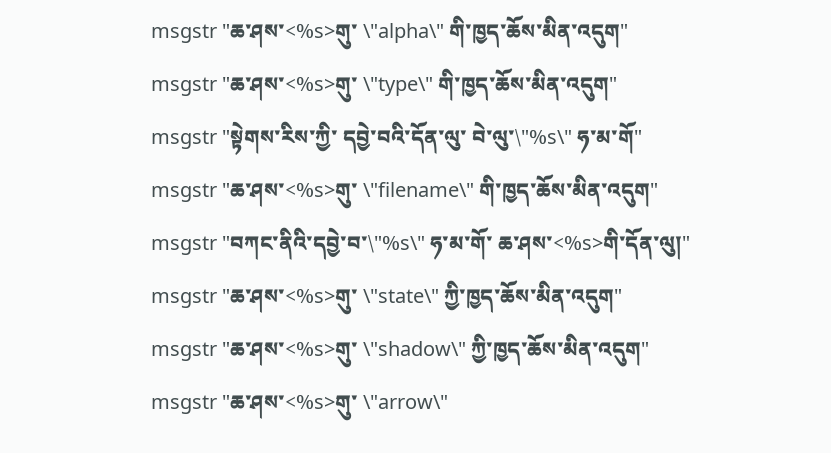msgstr "ཆ་ཤས་<%s>གུ་ \"alpha\" གི་ཁྱད་ཆོས་མིན་འདུག"
msgstr "ཆ་ཤས་<%s>གུ་ \"type\" གི་ཁྱད་ཆོས་མིན་འདུག"
msgstr "སྟེགས་རིས་ཀྱི་ དབྱེ་བའི་དོན་ལུ་ བེ་ལུ་\"%s\" ཧ་མ་གོ"
msgstr "ཆ་ཤས་<%s>གུ་ \"filename\" གི་ཁྱད་ཆོས་མིན་འདུག"
msgstr "བཀང་ནིའི་དབྱེ་བ་\"%s\" ཧ་མ་གོ་ ཆ་ཤས་<%s>གི་དོན་ལུ།"
msgstr "ཆ་ཤས་<%s>གུ་ \"state\" ཀྱི་ཁྱད་ཆོས་མིན་འདུག"
msgstr "ཆ་ཤས་<%s>གུ་ \"shadow\" ཀྱི་ཁྱད་ཆོས་མིན་འདུག"
msgstr "ཆ་ཤས་<%s>གུ་ \"arrow\"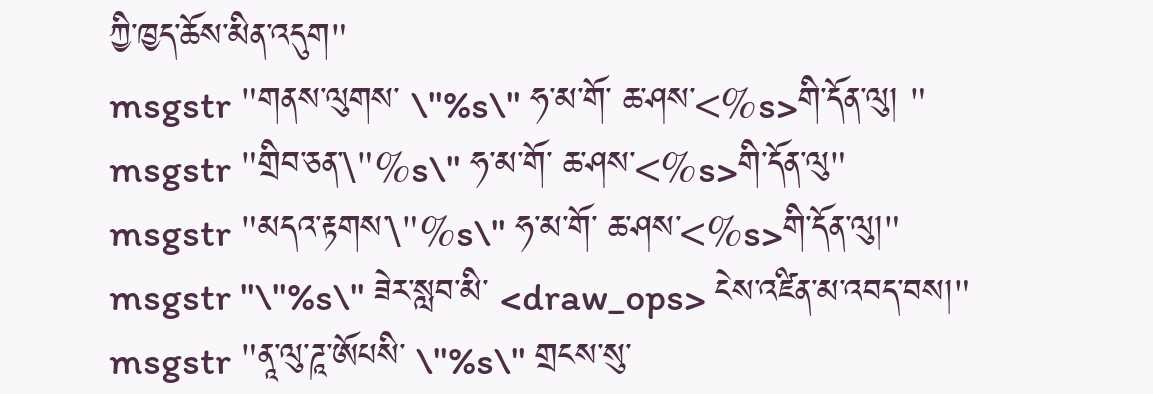ཀྱི་ཁྱད་ཆོས་མིན་འདུག"
msgstr "གནས་ལུགས་ \"%s\" ཧ་མ་གོ་ ཆ་ཤས་<%s>གི་དོན་ལུ། "
msgstr "གྲིབ་ཅན་\"%s\" ཧ་མ་གོ་ ཆ་ཤས་<%s>གི་དོན་ལུ"
msgstr "མདའ་རྟགས་\"%s\" ཧ་མ་གོ་ ཆ་ཤས་<%s>གི་དོན་ལུ།"
msgstr "\"%s\" ཟེར་སླབ་མི་ <draw_ops> ངེས་འཛིན་མ་འབད་བས།"
msgstr "ནཱ་ལུ་ཌཱ་ཨོཔསི་ \"%s\" གྲངས་སུ་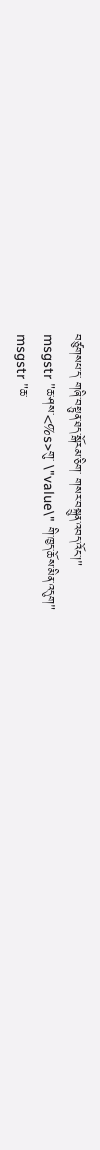བཙུགསཔ་ད་ གཞི་བསྟུན་ཐད་སྒོརམ་ཅིག་ གསར་བསྐྲུན་འབད་འོང་།"
msgstr "ཆ་ཤས་<%s>གུ་ \"value\" གི་ཁྱད་ཆོས་མིན་འདུག"
msgstr "ཆ་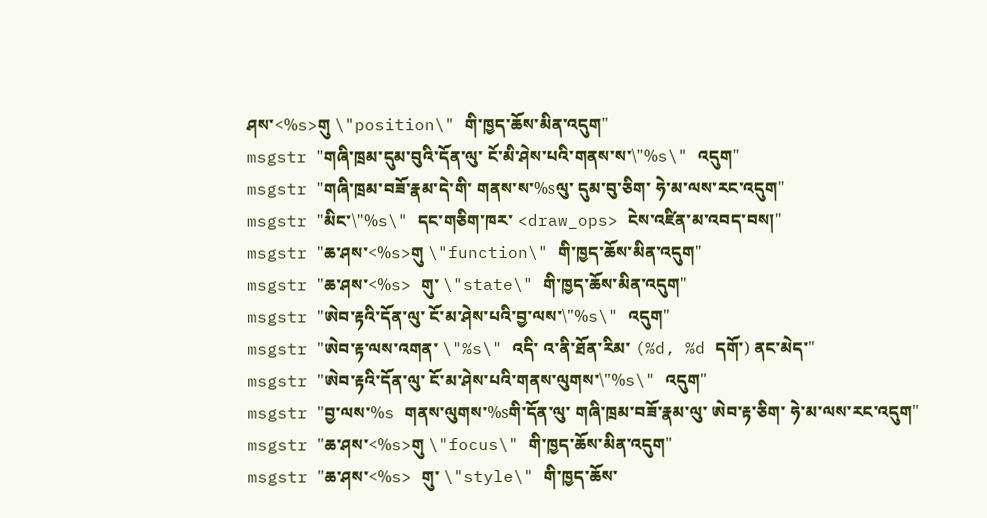ཤས་<%s>གུ \"position\" གི་ཁྱད་ཆོས་མིན་འདུག"
msgstr "གཞི་ཁྲམ་དུམ་བུའི་དོན་ལུ་ ངོ་མི་ཤེས་པའི་གནས་ས་\"%s\" འདུག"
msgstr "གཞི་ཁྲམ་བཟོ་རྣམ་དེ་གི་ གནས་ས་%sལུ་ དུམ་བུ་ཅིག་ ཧེ་མ་ལས་རང་འདུག"
msgstr "མིང་\"%s\" དང་གཅིག་ཁར་ <draw_ops> ངེས་འཛིན་མ་འབད་བས།"
msgstr "ཆ་ཤས་<%s>གུ \"function\" གི་ཁྱད་ཆོས་མིན་འདུག"
msgstr "ཆ་ཤས་<%s> གུ་ \"state\" གི་ཁྱད་ཆོས་མིན་འདུག"
msgstr "ཨེབ་རྟའི་དོན་ལུ་ ངོ་མ་ཤེས་པའི་བྱ་ལས་\"%s\" འདུག"
msgstr "ཨེབ་རྟ་ལས་འགན་ \"%s\" འདི་ འ་ནི་ཐོན་རིམ་ (%d, %d དགོ་) ནང་མེད་"
msgstr "ཨེབ་རྟའི་དོན་ལུ་ ངོ་མ་ཤེས་པའི་གནས་ལུགས་\"%s\" འདུག"
msgstr "བྱ་ལས་%s གནས་ལུགས་%sགི་དོན་ལུ་ གཞི་ཁྲམ་བཟོ་རྣམ་ལུ་ ཨེབ་རྟ་ཅིག་ ཧེ་མ་ལས་རང་འདུག"
msgstr "ཆ་ཤས་<%s>གུ \"focus\" གི་ཁྱད་ཆོས་མིན་འདུག"
msgstr "ཆ་ཤས་<%s> གུ་ \"style\" གི་ཁྱད་ཆོས་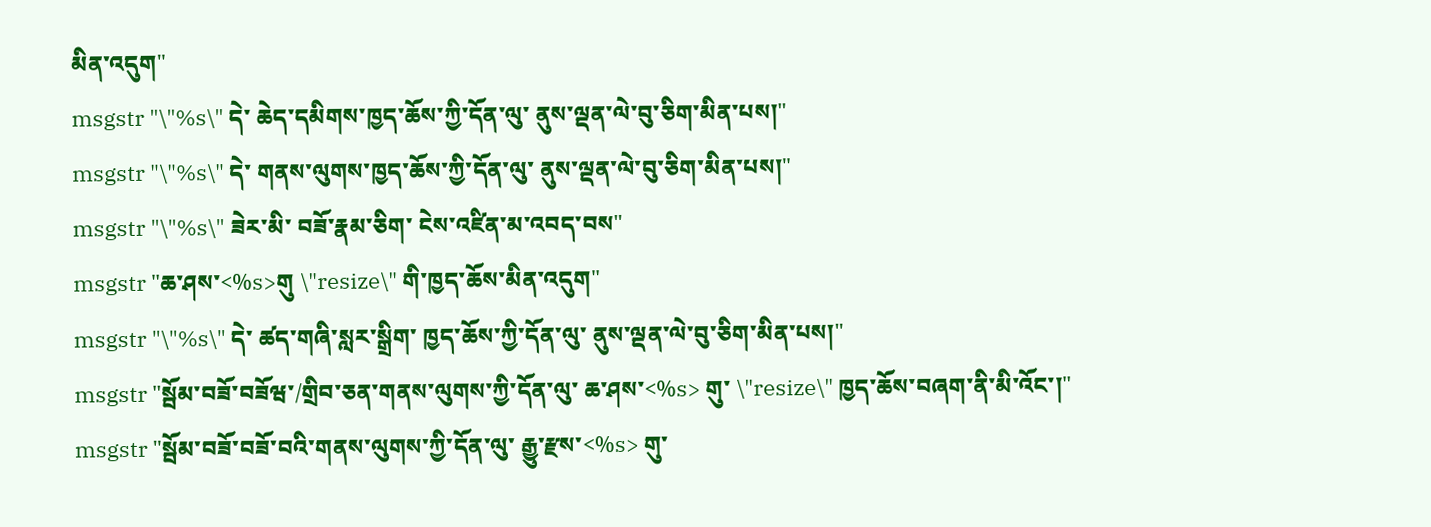མིན་འདུག"
msgstr "\"%s\" དེ་ ཆེད་དམིགས་ཁྱད་ཆོས་ཀྱི་དོན་ལུ་ ནུས་ལྡན་ལེ་བུ་ཅིག་མིན་པས།"
msgstr "\"%s\" དེ་ གནས་ལུགས་ཁྱད་ཆོས་ཀྱི་དོན་ལུ་ ནུས་ལྡན་ལེ་བུ་ཅིག་མིན་པས།"
msgstr "\"%s\" ཟེར་མི་ བཟོ་རྣམ་ཅིག་ ངེས་འཛིན་མ་འབད་བས"
msgstr "ཆ་ཤས་<%s>གུ \"resize\" གི་ཁྱད་ཆོས་མིན་འདུག"
msgstr "\"%s\" དེ་ ཚད་གཞི་སླར་སྒྲིག་ ཁྱད་ཆོས་ཀྱི་དོན་ལུ་ ནུས་ལྡན་ལེ་བུ་ཅིག་མིན་པས།"
msgstr "སྦོམ་བཟོ་བཟོཝ་/གྲིབ་ཅན་གནས་ལུགས་ཀྱི་དོན་ལུ་ ཆ་ཤས་<%s> གུ་ \"resize\" ཁྱད་ཆོས་བཞག་ནི་མི་འོང་།"
msgstr "སྦོམ་བཟོ་བཟོ་བའི་གནས་ལུགས་ཀྱི་དོན་ལུ་ རྒྱུ་རྫས་<%s> གུ་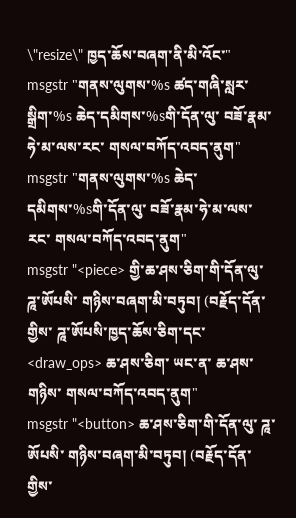\"resize\" ཁྱད་ཆོས་བཞག་ནི་མི་འོང་"
msgstr "གནས་ལུགས་%s ཚད་གཞི་སླར་སྒྲིག་%s ཆེད་དམིགས་%sགི་དོན་ལུ་ བཟོ་རྣམ་ཧེ་མ་ལས་རང་ གསལ་བཀོད་འབད་ནུག"
msgstr "གནས་ལུགས་%s ཆེད་དམིགས་%sགི་དོན་ལུ་ བཟོ་རྣམ་ཧེ་མ་ལས་རང་ གསལ་བཀོད་འབད་ནུག"
msgstr "<piece> གྱི་ཆ་ཤས་ཅིག་གི་དོན་ལུ་ ཌཱ་ཨོཔསི་ གཉིས་བཞག་མི་བཏུབ། (བརྗོད་དོན་གྱིས་ ཌཱ་ཨོཔསི་ཁྱད་ཆོས་ཅིག་དང་ <draw_ops> ཆ་ཤས་ཅིག་ ཡང་ན་ ཆ་ཤས་གཉིས་ གསལ་བཀོད་འབད་ནུག"
msgstr "<button> ཆ་ཤས་ཅིག་གི་དོན་ལུ་ ཌཱ་ཨོཔསི་ གཉིས་བཞག་མི་བཏུབ། (བརྗོད་དོན་གྱིས་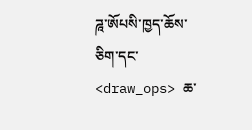ཌཱ་ཨོཔསི་ཁྱད་ཆོས་ཅིག་དང་ <draw_ops> ཆ་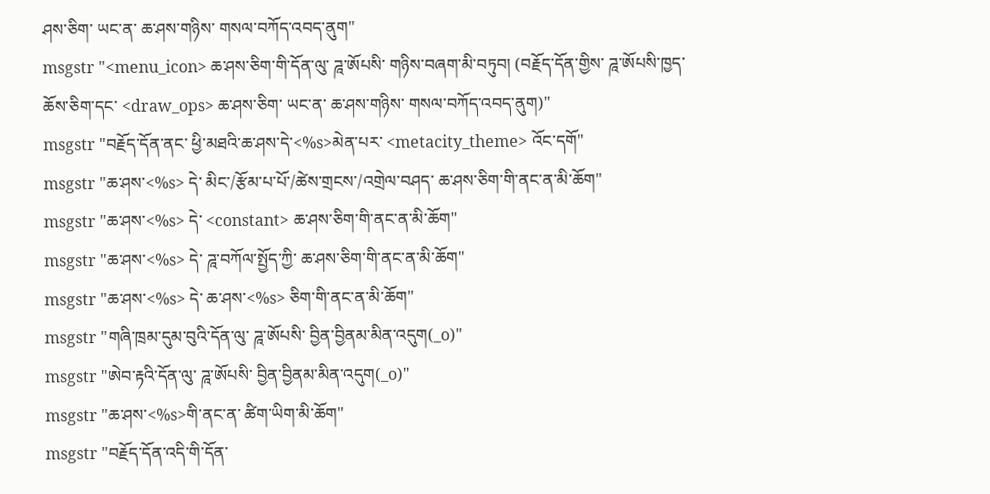ཤས་ཅིག་ ཡང་ན་ ཆ་ཤས་གཉིས་ གསལ་བཀོད་འབད་ནུག"
msgstr "<menu_icon> ཆ་ཤས་ཅིག་གི་དོན་ལུ་ ཌཱ་ཨོཔསི་ གཉིས་བཞག་མི་བཏུབ། (བརྗོད་དོན་གྱིས་ ཌཱ་ཨོཔསི་ཁྱད་ཆོས་ཅིག་དང་ <draw_ops> ཆ་ཤས་ཅིག་ ཡང་ན་ ཆ་ཤས་གཉིས་ གསལ་བཀོད་འབད་ནུག)"
msgstr "བརྗོད་དོན་ནང་ ཕྱི་མཐའི་ཆ་ཤས་དེ་<%s>མེན་པར་ <metacity_theme> འོང་དགོ"
msgstr "ཆ་ཤས་<%s> དེ་ མིང་/རྩོམ་པ་པོ་/ཚེས་གྲངས་/འགྲེལ་བཤད་ ཆ་ཤས་ཅིག་གི་ནང་ན་མི་ཆོག"
msgstr "ཆ་ཤས་<%s> དེ་ <constant> ཆ་ཤས་ཅིག་གི་ནང་ན་མི་ཆོག"
msgstr "ཆ་ཤས་<%s> དེ་ ཌཱ་བཀོལ་སྤྱོད་ཀྱི་ ཆ་ཤས་ཅིག་གི་ནང་ན་མི་ཆོག"
msgstr "ཆ་ཤས་<%s> དེ་ ཆ་ཤས་<%s> ཅིག་གི་ནང་ན་མི་ཆོག"
msgstr "གཞི་ཁྲམ་དུམ་བུའི་དོན་ལུ་ ཌཱ་ཨོཔསི་ བྱིན་བྱིནམ་མིན་འདུག(_o)"
msgstr "ཨེབ་རྟའི་དོན་ལུ་ ཌཱ་ཨོཔསི་ བྱིན་བྱིནམ་མིན་འདུག(_o)"
msgstr "ཆ་ཤས་<%s>གི་ནང་ན་ ཚིག་ཡིག་མི་ཆོག"
msgstr "བརྗོད་དོན་འདི་གི་དོན་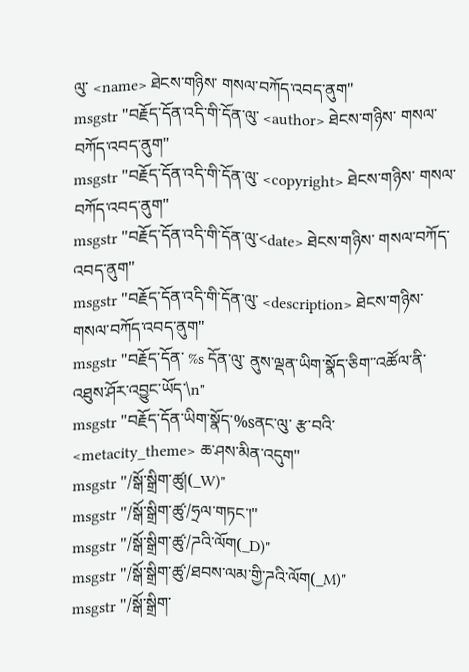ལུ་ <name> ཐེངས་གཉིས་ གསལ་བཀོད་འབད་ནུག"
msgstr "བརྗོད་དོན་འདི་གི་དོན་ལུ་ <author> ཐེངས་གཉིས་ གསལ་བཀོད་འབད་ནུག"
msgstr "བརྗོད་དོན་འདི་གི་དོན་ལུ་ <copyright> ཐེངས་གཉིས་ གསལ་བཀོད་འབད་ནུག"
msgstr "བརྗོད་དོན་འདི་གི་དོན་ལུ་<date> ཐེངས་གཉིས་ གསལ་བཀོད་འབད་ནུག"
msgstr "བརྗོད་དོན་འདི་གི་དོན་ལུ་ <description> ཐེངས་གཉིས་ གསལ་བཀོད་འབད་ནུག"
msgstr "བརྗོད་དོན་ %s དོན་ལུ་ ནུས་ལྡན་ཡིག་སྣོད་ཅིག་་འཚོལ་ནི་འཐུས་ཤོར་འབྱུང་ཡོད་\n"
msgstr "བརྗོད་དོན་ཡིག་སྣོད་%sནང་ལུ་ རྩ་བའི་<metacity_theme> ཆ་ཤས་མིན་འདུག"
msgstr "/སྒོ་སྒྲིག་ཚུ།(_W)"
msgstr "/སྒོ་སྒྲིག་ཚུ་/ཧྲལ་གཏང་།"
msgstr "/སྒོ་སྒྲིག་ཚུ་/ཌའི་ལོག(_D)"
msgstr "/སྒོ་སྒྲིག་ཚུ་/ཐབས་ལམ་གྱི་ཌའི་ལོག(_M)"
msgstr "/སྒོ་སྒྲིག་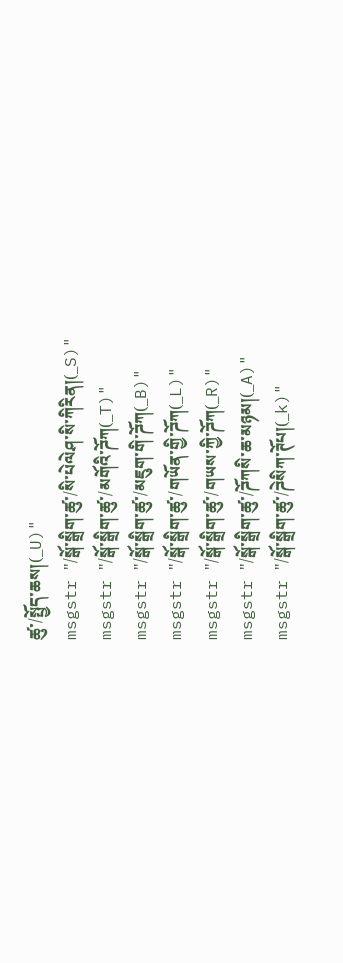ཚུ་/སྤྱོད་ཆས།(_U)"
msgstr "/སྒོ་སྒྲིག་ཚུ་/སི་པེལེཤ་སི་ཀིརིན།(_S)"
msgstr "/སྒོ་སྒྲིག་ཚུ་/མགོའི་ཌོཀ(_T)"
msgstr "/སྒོ་སྒྲིག་ཚུ་/མཇུག་གི་ཌོཀ(_B)"
msgstr "/སྒོ་སྒྲིག་ཚུ་/གཡོན་གྱི་ཌོཀ(_L)"
msgstr "/སྒོ་སྒྲིག་ཚུ་/གཡས་ཀྱི་ཌོཀ(_R)"
msgstr "/སྒོ་སྒྲིག་ཚུ་/ཌོཀསི་ཆ་མཉམ།(_A)"
msgstr "/སྒོ་སྒྲིག་ཚུ་/ཌེསིཀ་ཊོཔ།(_k)"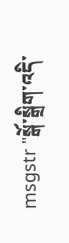msgstr "སྒོ་སྒྲིག་འདི་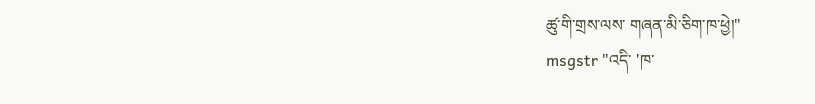ཚུ་གི་གྲས་ལས་ གཞན་མི་ཅིག་ཁ་ཕྱེ།"
msgstr "འདི་ 'ཁ་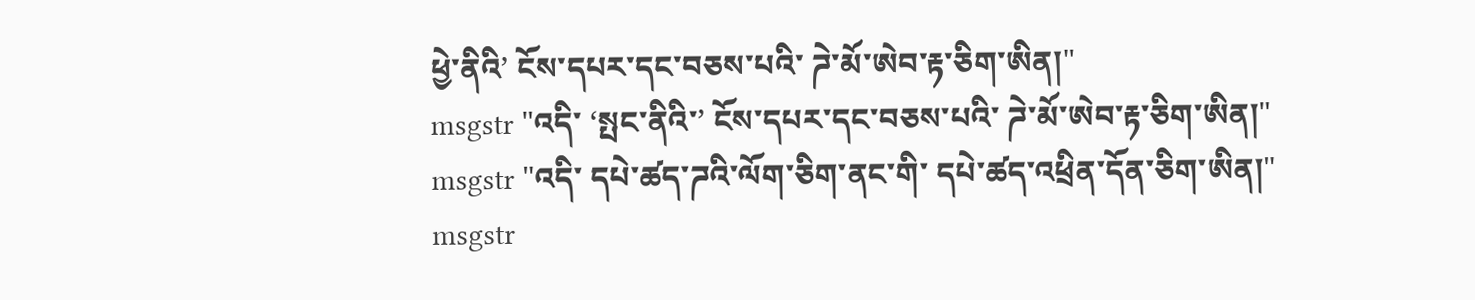ཕྱེ་ནིའི’ ངོས་དཔར་དང་བཅས་པའི་ ཌེ་མོ་ཨེབ་རྟ་ཅིག་ཨིན།"
msgstr "འདི་ ‘སྤང་ནིའི་’ ངོས་དཔར་དང་བཅས་པའི་ ཌེ་མོ་ཨེབ་རྟ་ཅིག་ཨིན།"
msgstr "འདི་ དཔེ་ཚད་ཌའི་ལོག་ཅིག་ནང་གི་ དཔེ་ཚད་འཕྲིན་དོན་ཅིག་ཨིན།"
msgstr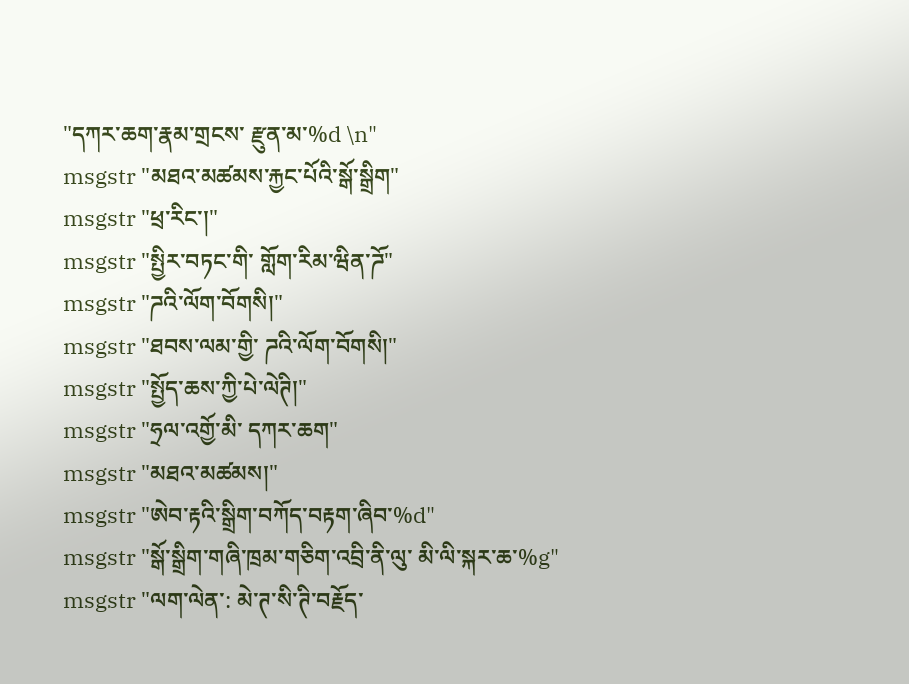"དཀར་ཆག་རྣམ་གྲངས་ རྫུན་མ་%d \n"
msgstr "མཐའ་མཚམས་རྐྱང་པོའི་སྒོ་སྒྲིག"
msgstr "ཕྲ་རིང་།"
msgstr "སྤྱིར་བཏང་གི་ གློག་རིམ་ཝིན་ཌོ"
msgstr "ཌའི་ལོག་བོགསི།"
msgstr "ཐབས་ལམ་གྱི་ ཌའི་ལོག་བོགསི།"
msgstr "སྤྱོད་ཆས་ཀྱི་པེ་ལེཊི།"
msgstr "ཧྲལ་འགྱོ་མི་ དཀར་ཆག"
msgstr "མཐའ་མཚམས།"
msgstr "ཨེབ་རྟའི་སྒྲིག་བཀོད་བརྟག་ཞིབ་%d"
msgstr "སྒོ་སྒྲིག་གཞི་ཁྲམ་གཅིག་འབྲི་ནི་ལུ་ མི་ལི་སྐར་ཆ་%g"
msgstr "ལག་ལེན་: མེ་ཊ་སི་ཊི་བརྗོད་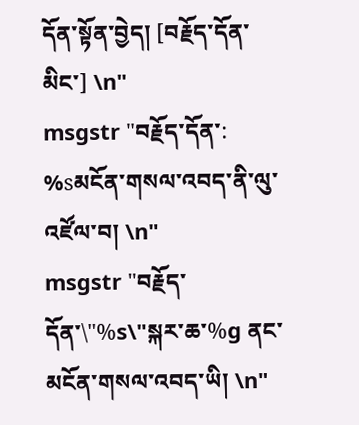དོན་སྟོན་བྱེད། [བརྗོད་དོན་མིང་] \n"
msgstr "བརྗོད་དོན་: %sམངོན་གསལ་འབད་ནི་ལུ་འཛོལ་བ། \n"
msgstr "བརྗོད་དོན་\"%s\"སྐར་ཆ་%g ནང་ མངོན་གསལ་འབད་ཡི། \n"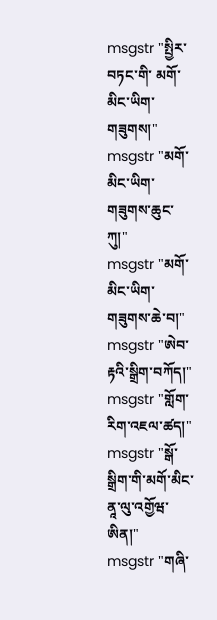msgstr "སྤྱིར་བཏང་གི་ མགོ་མིང་ཡིག་གཟུགས།"
msgstr "མགོ་མིང་ཡིག་གཟུགས་ཆུང་ཀུ།"
msgstr "མགོ་མིང་ཡིག་གཟུགས་ཆེ་བ།"
msgstr "ཨེབ་རྟའི་སྒྲིག་བཀོད།"
msgstr "གློག་རིག་འཇལ་ཚད།"
msgstr "སྒོ་སྒྲིག་གི་མགོ་མིང་ ནཱ་ལུ་འགྱོཝ་ཨིན།"
msgstr "གཞི་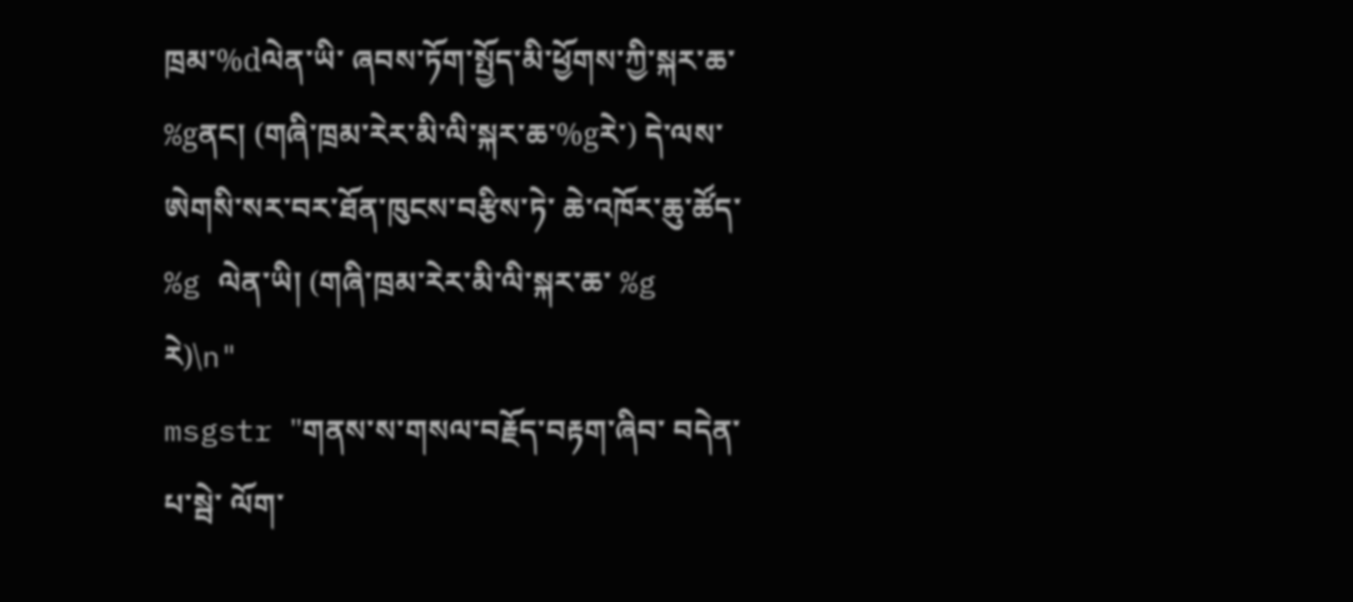ཁྲམ་%dལེན་ཡི་ ཞབས་ཏོག་སྤྱོད་མི་ཕྱོགས་ཀྱི་སྐར་ཆ་ %gནང། (གཞི་ཁྲམ་རེར་མི་ལི་སྐར་ཆ་%gརེ་) དེ་ལས་ ཨེགསི་སར་བར་ཐོན་ཁུངས་བརྩིས་ཏེ་ ཆེ་འཁོར་ཆུ་ཚོད་ %g ལེན་ཡི། (གཞི་ཁྲམ་རེར་མི་ལི་སྐར་ཆ་ %g རེ)\n"
msgstr "གནས་ས་གསལ་བརྗོད་བརྟག་ཞིབ་ བདེན་པ་སྦེ་ ལོག་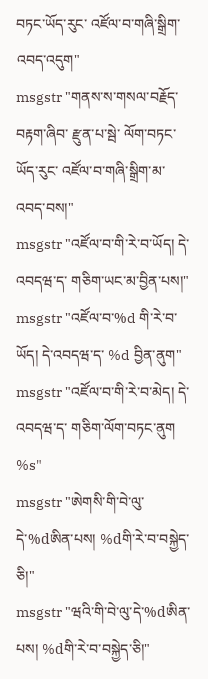བཏང་ཡོད་རུང་ འཛོལ་བ་གཞི་སྒྲིག་འབད་འདུག"
msgstr "གནས་ས་གསལ་བརྗོད་བརྟག་ཞིབ་ རྫུན་པ་སྦེ་ ལོག་བཏང་ཡོད་རུང་ འཛོལ་བ་གཞི་སྒྲིག་མ་འབད་བས།"
msgstr "འཛོལ་བ་གི་རེ་བ་ཡོད། དེ་འབདཝ་ད་ གཅིག་ཡང་མ་བྱིན་པས།"
msgstr "འཛོལ་བ་%d གི་རེ་བ་ཡོད། དེ་འབདཝ་ད་ %d བྱིན་ནུག"
msgstr "འཛོལ་བ་གི་རེ་བ་མེད། དེ་འབདཝ་ད་ གཅིག་ལོག་བཏང་ནུག %s"
msgstr "ཨེགསི་གི་བེ་ལུ་དེ་%dཨིན་པས། %dགི་རེ་བ་བསྐྱེད་ཅི།"
msgstr "ཝའི་གི་བེ་ལུ་དེ་%dཨིན་པས། %dགི་རེ་བ་བསྐྱེད་ཅི།"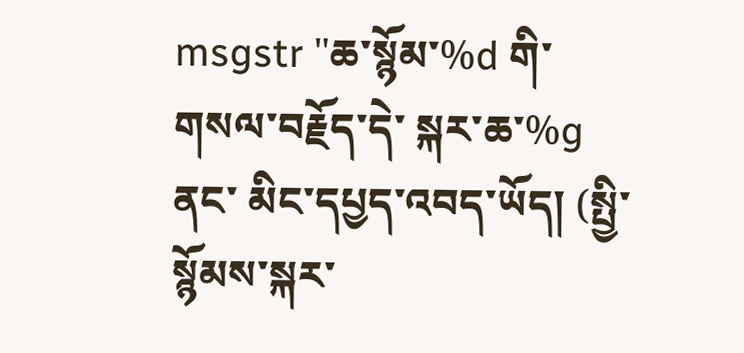msgstr "ཆ་སྙོམ་%d གི་གསལ་བརྗོད་དེ་ སྐར་ཆ་%g ནང་ མིང་དཔྱད་འབད་ཡོད། (སྤྱི་སྙོམས་སྐར་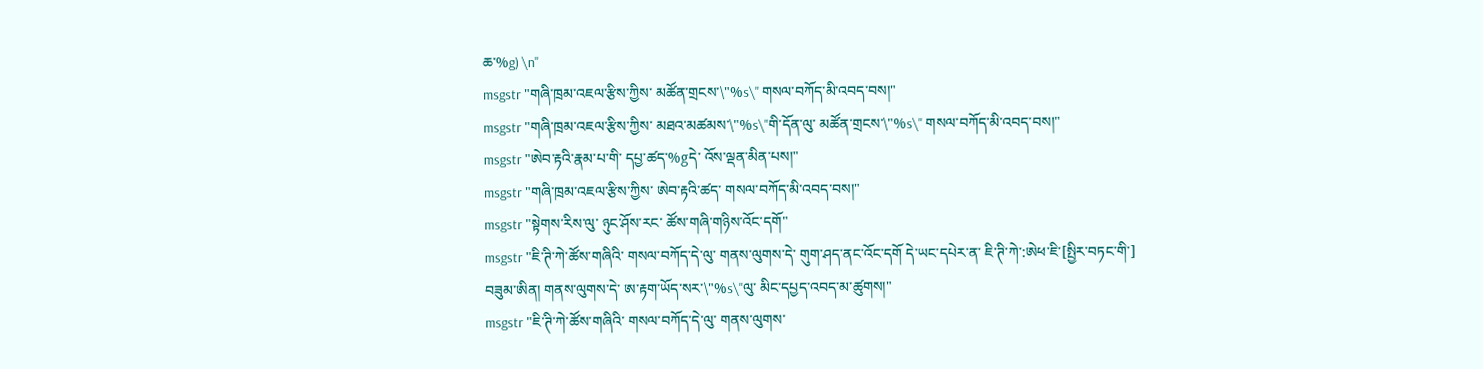ཆ་%g) \n"
msgstr "གཞི་ཁྲམ་འཇལ་རྩིས་ཀྱིས་ མཚོན་གྲངས་\"%s\" གསལ་བཀོད་མི་འབད་བས།"
msgstr "གཞི་ཁྲམ་འཇལ་རྩིས་ཀྱིས་ མཐའ་མཚམས་\"%s\"གི་དོན་ལུ་ མཚོན་གྲངས་\"%s\" གསལ་བཀོད་མི་འབད་བས།"
msgstr "ཨེབ་རྟའི་རྣམ་པ་གི་ དཔྱ་ཚད་%gདེ་ འོས་ལྡན་མིན་པས།"
msgstr "གཞི་ཁྲམ་འཇལ་རྩིས་ཀྱིས་ ཨེབ་རྟའི་ཚད་ གསལ་བཀོད་མི་འབད་བས།"
msgstr "སྟེགས་རིས་ལུ་ ཉུང་ཤོས་རང་ ཚོས་གཞི་གཉིས་འོང་དགོ"
msgstr "ཇི་ཊི་ཀེ་ཚོས་གཞིའི་ གསལ་བཀོད་དེ་ལུ་ གནས་ལུགས་དེ་ གུག་ཤད་ནང་འོང་དགོ དེ་ཡང་དཔེར་ན་ ཇི་ཊི་ཀེ་:ཨེཕ་ཇི་[སྤྱིར་བཏང་གི་] བཟུམ་ཨིན། གནས་ལུགས་དེ་ ཨ་རྟག་ཡོད་སར་\"%s\"ལུ་ མིང་དཔྱད་འབད་མ་ཚུགས།"
msgstr "ཇི་ཊི་ཀེ་ཚོས་གཞིའི་ གསལ་བཀོད་དེ་ལུ་ གནས་ལུགས་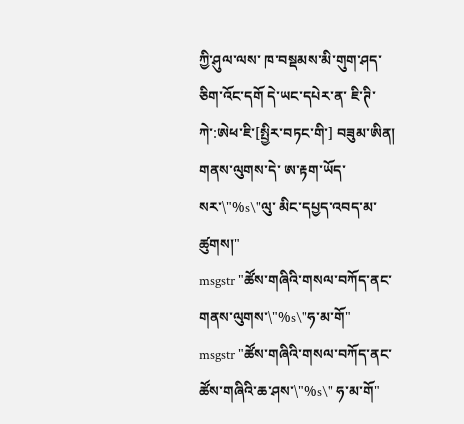ཀྱི་ཤུལ་ལས་ ཁ་བསྡམས་མི་གུག་ཤད་ཅིག་འོང་དགོ དེ་ཡང་དཔེར་ན་ ཇི་ཊི་ཀེ་:ཨེཕ་ཇི་[སྤྱིར་བཏང་གི་] བཟུམ་ཨིན། གནས་ལུགས་དེ་ ཨ་རྟག་ཡོད་སར་\"%s\"ལུ་ མིང་དཔྱད་འབད་མ་ཚུགས།"
msgstr "ཚོས་གཞིའི་གསལ་བཀོད་ནང་ གནས་ལུགས་\"%s\"ཧ་མ་གོ"
msgstr "ཚོས་གཞིའི་གསལ་བཀོད་ནང་ ཚོས་གཞིའི་ཆ་ཤས་\"%s\" ཧ་མ་གོ"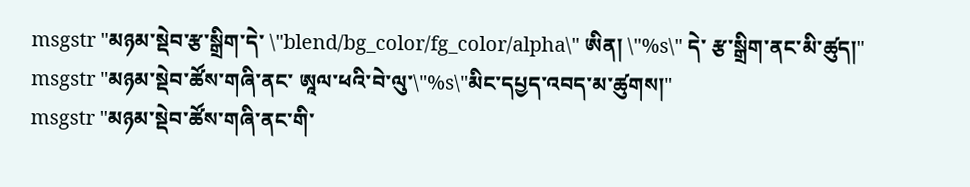msgstr "མཉམ་སྡེབ་རྩ་སྒྲིག་དེ་ \"blend/bg_color/fg_color/alpha\" ཨིན། \"%s\" དེ་ རྩ་སྒྲིག་ནང་མི་ཚུད།"
msgstr "མཉམ་སྡེབ་ཚོས་གཞི་ནང་ ཨཱལ་ཕའི་བེ་ལུ་\"%s\"མིང་དཔྱད་འབད་མ་ཚུགས།"
msgstr "མཉམ་སྡེབ་ཚོས་གཞི་ནང་གི་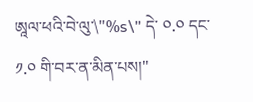ཨཱལ་ཕའི་བེ་ལུ་\"%s\" དེ་ ༠.༠ དང་ ༡.༠ གི་བར་ན་མིན་པས།"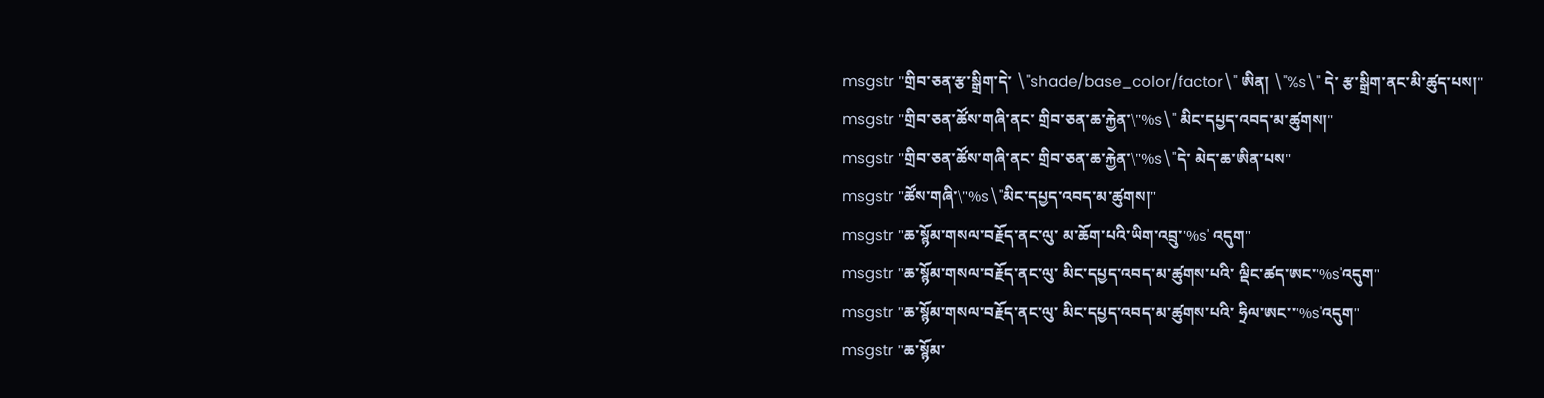msgstr "གྲིབ་ཅན་རྩ་སྒྲིག་དེ་ \"shade/base_color/factor\" ཨིན། \"%s\" དེ་ རྩ་སྒྲིག་ནང་མི་ཚུད་པས།"
msgstr "གྲིབ་ཅན་ཚོས་གཞི་ནང་ གྲིབ་ཅན་ཆ་རྐྱེན་\"%s\" མིང་དཔྱད་འབད་མ་ཚུགས།"
msgstr "གྲིབ་ཅན་ཚོས་གཞི་ནང་ གྲིབ་ཅན་ཆ་རྐྱེན་\"%s\"དེ་ མེད་ཆ་ཨིན་པས"
msgstr "ཚོས་གཞི་\"%s\"མིང་དཔྱད་འབད་མ་ཚུགས།"
msgstr "ཆ་སྙོམ་གསལ་བརྗོད་ནང་ལུ་ མ་ཆོག་པའི་ཡིག་འབྲུ་'%s' འདུག"
msgstr "ཆ་སྙོམ་གསལ་བརྗོད་ནང་ལུ་ མིང་དཔྱད་འབད་མ་ཚུགས་པའི་ ལྡིང་ཚད་ཨང་'%s'འདུག"
msgstr "ཆ་སྙོམ་གསལ་བརྗོད་ནང་ལུ་ མིང་དཔྱད་འབད་མ་ཚུགས་པའི་ ཧྲིལ་ཨང་་'%s'འདུག"
msgstr "ཆ་སྙོམ་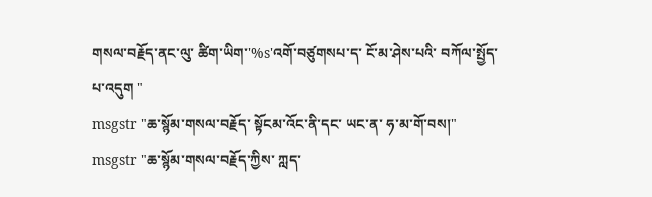གསལ་བརྗོད་ནང་ལུ་ ཚིག་ཡིག་'%s'འགོ་བཙུགསཔ་ད་ ངོ་མ་ཤེས་པའི་ བཀོལ་སྤྱོད་པ་འདུག "
msgstr "ཆ་སྙོམ་གསལ་བརྗོད་ སྟོངམ་འོང་ནི་དང་ ཡང་ན་ ཧ་མ་གོ་བས།"
msgstr "ཆ་སྙོམ་གསལ་བརྗོད་ཀྱིས་ ཀླད་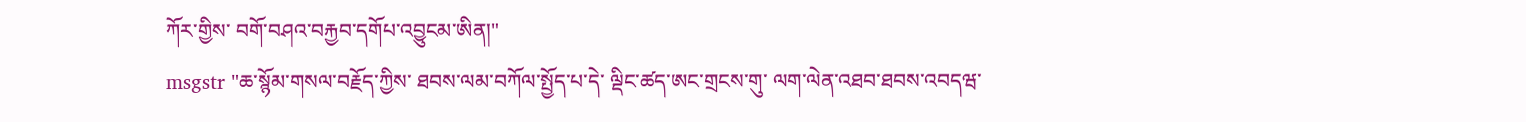ཀོར་གྱིས་ བགོ་བཤའ་བརྐྱབ་དགོཔ་འབྱུངམ་ཨིན།"
msgstr "ཆ་སྙོམ་གསལ་བརྗོད་ཀྱིས་ ཐབས་ལམ་བཀོལ་སྤྱོད་པ་དེ་ ལྡིང་ཚད་ཨང་གྲངས་གུ་ ལག་ལེན་འཐབ་ཐབས་འབདཝ་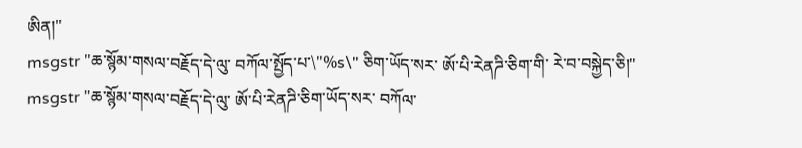ཨིན།"
msgstr "ཆ་སྙོམ་གསལ་བརྗོད་དེ་ལུ་ བཀོལ་སྤྱོད་པ་\"%s\" ཅིག་ཡོད་སར་ ཨོ་པི་རེནཌི་ཅིག་གི་ རེ་བ་བསྐྱེད་ཅི།"
msgstr "ཆ་སྙོམ་གསལ་བརྗོད་དེ་ལུ་ ཨོ་པི་རེནཌི་ཅིག་ཡོད་སར་ བཀོལ་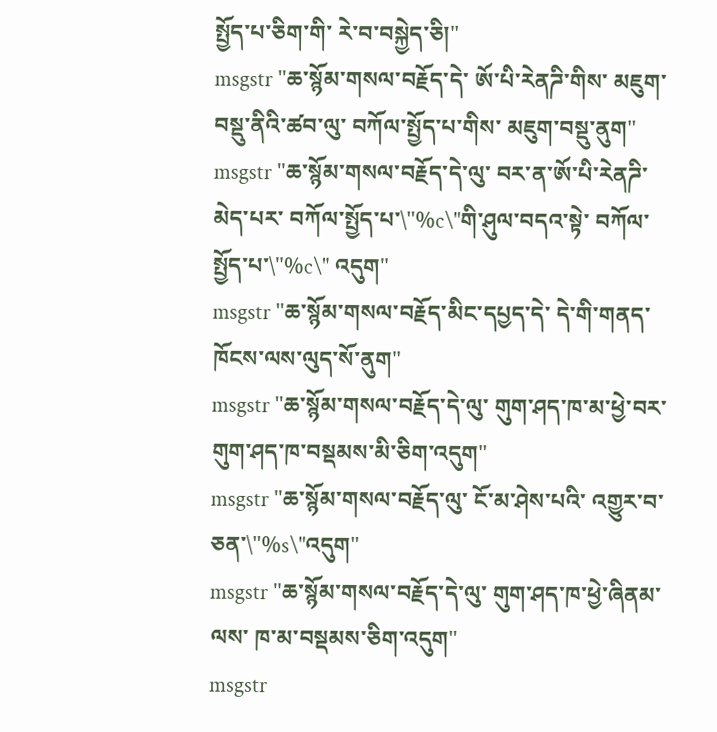སྤྱོད་པ་ཅིག་གི་ རེ་བ་བསྐྱེད་ཅི།"
msgstr "ཆ་སྙོམ་གསལ་བརྗོད་དེ་ ཨོ་པི་རེནཌི་གིས་ མཇུག་བསྡུ་ནིའི་ཚབ་ལུ་ བཀོལ་སྤྱོད་པ་གིས་ མཇུག་བསྡུ་ནུག"
msgstr "ཆ་སྙོམ་གསལ་བརྗོད་དེ་ལུ་ བར་ན་ཨོ་པི་རེནཌི་མེད་པར་ བཀོལ་སྤྱོད་པ་\"%c\"གི་ཤུལ་བདའ་སྟེ་ བཀོལ་སྤྱོད་པ་\"%c\" འདུག"
msgstr "ཆ་སྙོམ་གསལ་བརྗོད་མིང་དཔྱད་དེ་ དེ་གི་གནད་ཁོངས་ལས་ལུད་སོ་ནུག"
msgstr "ཆ་སྙོམ་གསལ་བརྗོད་དེ་ལུ་ གུག་ཤད་ཁ་མ་ཕྱེ་བར་ གུག་ཤད་ཁ་བསྡམས་མི་ཅིག་འདུག"
msgstr "ཆ་སྙོམ་གསལ་བརྗོད་ལུ་ ངོ་མ་ཤེས་པའི་ འགྱུར་བ་ཅན་\"%s\"འདུག"
msgstr "ཆ་སྙོམ་གསལ་བརྗོད་དེ་ལུ་ གུག་ཤད་ཁ་ཕྱེ་ཞིནམ་ལས་ ཁ་མ་བསྡམས་ཅིག་འདུག"
msgstr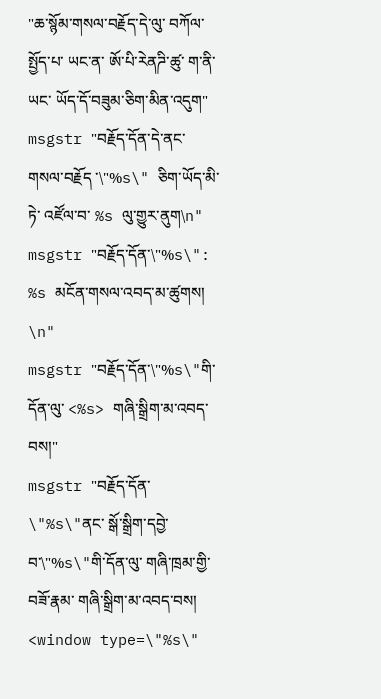"ཆ་སྙོམ་གསལ་བརྗོད་དེ་ལུ་ བཀོལ་སྤྱོད་པ་ ཡང་ན་ ཨོ་པི་རེནཌི་ཚུ་ ག་ནི་ཡང་ ཡོད་དོ་བཟུམ་ཅིག་མིན་འདུག"
msgstr "བརྗོད་དོན་དེ་ནང་ གསལ་བརྗོད ་\"%s\" ཅིག་ཡོད་མི་ཏེ་ འཛོལ་བ་ %s ལུ་གྱུར་ནུག\n"
msgstr "བརྗོད་དོན་\"%s\": %s མངོན་གསལ་འབད་མ་ཚུགས། \n"
msgstr "བརྗོད་དོན་\"%s\"གི་དོན་ལུ་ <%s> གཞི་སྒྲིག་མ་འབད་བས།"
msgstr "བརྗོད་དོན་ \"%s\"ནང་ སྒོ་སྒྲིག་དབྱེ་བ་\"%s\"གི་དོན་ལུ་ གཞི་ཁྲམ་གྱི་བཟོ་རྣམ་ གཞི་སྒྲིག་མ་འབད་བས། <window type=\"%s\"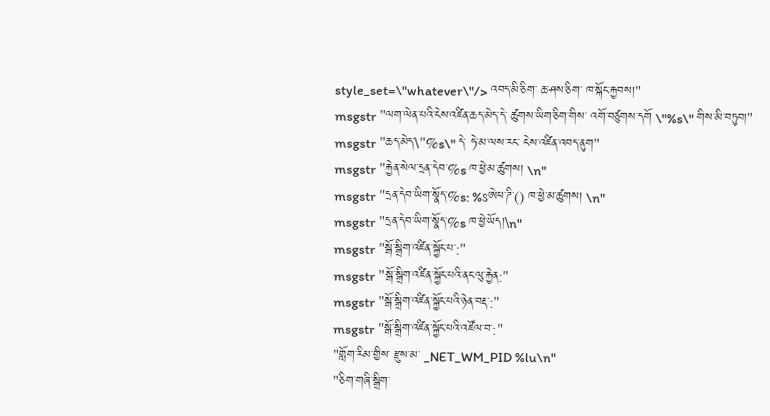style_set=\"whatever\"/> འབད་མི་ཅིག་ ཆ་ཤས་ཅིག་ ཁ་སྐོང་རྐྱབས།"
msgstr "ལག་ལེན་པའི་ངེས་འཛིན་ཆད་མེད་དེ་ ཚུགས་ཡིག་ཅིག་གིས་ འགོ་བཙུགས་དགོ \"%s\" གིས་མི་བཏུབ།"
msgstr "ཆད་མེད་\"%s\" དེ་ ཧེ་མ་ལས་རང་ ངེས་འཛིན་འབད་ནུག"
msgstr "རྐྱེན་སེལ་དྲན་དེབ་%s ཁ་ཕྱེ་མ་ཚུགས། \n"
msgstr "དྲན་དེབ་ཡིག་སྣོད་%s: %sཨེཕ་ཌི་() ཁ་ཕྱེ་མ་ཚུགས། \n"
msgstr "དྲན་དེབ་ཡིག་སྣོད་%s ཁ་ཕྱེ་ཡོད།\n"
msgstr "སྒོ་སྒྲིག་འཛིན་སྐྱོང་པ་:"
msgstr "སྒོ་སྒྲིག་འཛིན་སྐྱོང་པའི་ནང་ལུ་རྐྱེན:"
msgstr "སྒོ་སྒྲིག་འཛིན་སྐྱོང་པའི་ཉེན་བརྡ་:"
msgstr "སྒོ་སྒྲིག་འཛིན་སྐྱོང་པའི་འཛོལ་བ་:"
"གློག་རིམ་གྱིས་ རྫུས་མ་ _NET_WM_PID %lu\n"
"ཅིག་གཞི་སྒྲིག་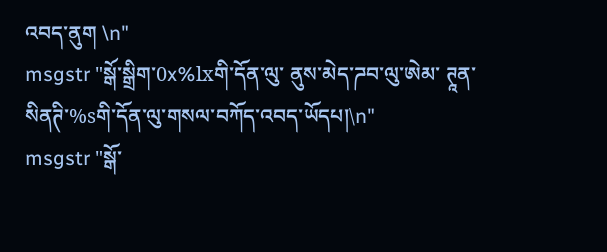འབད་ནུག \n"
msgstr "སྒོ་སྒྲིག་0x%lxགི་དོན་ལུ་ ནུས་མེད་ཌབ་ལུ་ཨེམ་ ཊཱན་སིནཊི་%sགི་དོན་ལུ་གསལ་བཀོད་འབད་ཡོདཔ།\n"
msgstr "སྒོ་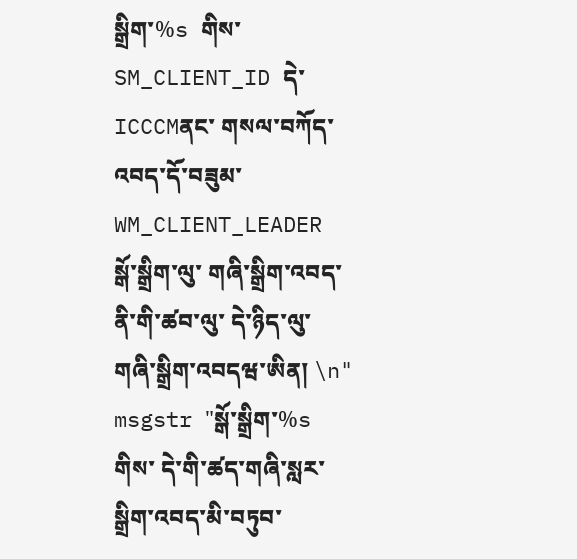སྒྲིག་%s གིས་ SM_CLIENT_ID དེ་ ICCCMནང་ གསལ་བཀོད་འབད་དོ་བཟུམ་ WM_CLIENT_LEADER སྒོ་སྒྲིག་ལུ་ གཞི་སྒྲིག་འབད་ནི་གི་ཚབ་ལུ་ དེ་ཉིད་ལུ་ གཞི་སྒྲིག་འབདཝ་ཨིན། \n"
msgstr "སྒོ་སྒྲིག་%s གིས་ དེ་གི་ཚད་གཞི་སླར་སྒྲིག་འབད་མི་བཏུབ་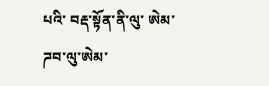པའི་ བརྡ་སྟོན་ནི་ལུ་ ཨེམ་ཌབ་ལུ་ཨེམ་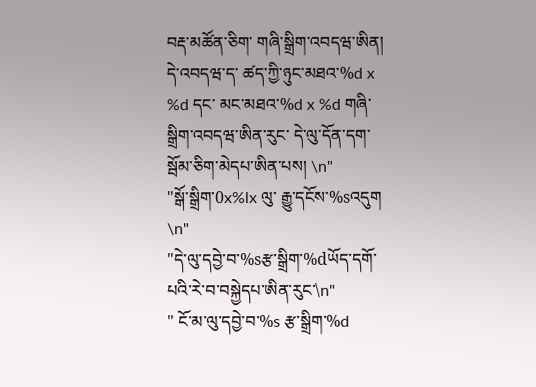བརྡ་མཚོན་ཅིག་ གཞི་སྒྲིག་འབདཝ་ཨིན། དེ་འབདཝ་ད་ ཚད་ཀྱི་ཉུང་མཐའ་%d x %d དང་ མང་མཐའ་%d x %d གཞི་སྒྲིག་འབདཝ་ཨིན་རུང་ དེ་ལུ་དོན་དག་ སྦོམ་ཅིག་མེདཔ་ཨིན་པས། \n"
"སྒོ་སྒྲིག་0x%lx ལུ་ རྒྱུ་དངོས་%sའདུག \n"
"དེ་ལུ་དབྱེ་བ་%sརྩ་སྒྲིག་%dཡོད་དགོ་པའི་རེ་བ་བསྐྱེདཔ་ཨིན་རུང་\n"
" ངོ་མ་ལུ་དབྱེ་བ་%s རྩ་སྒྲིག་%d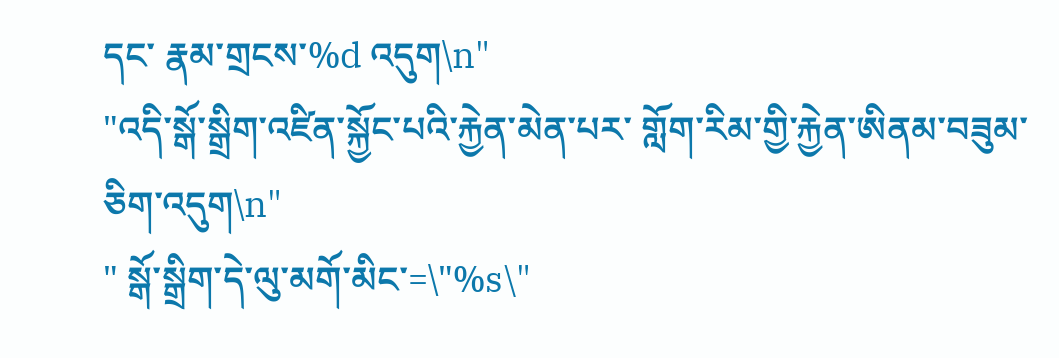དང་ རྣམ་གྲངས་%d འདུག\n"
"འདི་སྒོ་སྒྲིག་འཛིན་སྐྱོང་པའི་རྐྱེན་མེན་པར་ གློག་རིམ་གྱི་རྐྱེན་ཨིནམ་བཟུམ་ཅིག་འདུག\n"
" སྒོ་སྒྲིག་དེ་ལུ་མགོ་མིང་=\"%s\"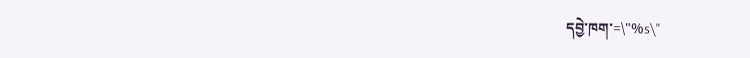དབྱེ་ཁག་=\"%s\"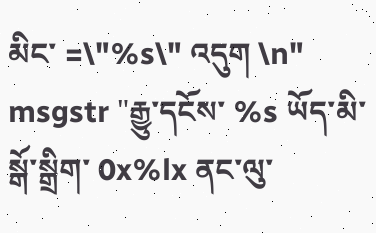མིང་ =\"%s\" འདུག \n"
msgstr "རྒྱུ་དངོས་ %s ཡོད་མི་ སྒོ་སྒྲིག་ 0x%lx ནང་ལུ་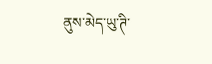ནུས་མེད་ཡུ་ཊི་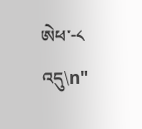ཨེཕ་-༨ འདུ\n"